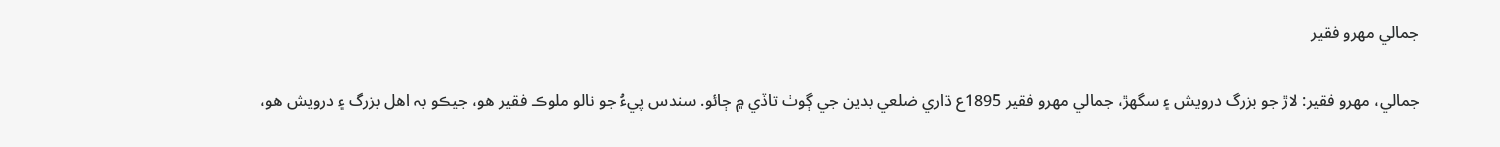جمالي مهرو فقير

جمالي، مهرو فقير: لاڙ جو بزرگ درويش ۽ سگهڙ، جمالي مهرو فقير 1895ع ڌاري ضلعي بدين جي ڳوٺ تاڏي ۾ ڄائو. سندس پيءُ جو نالو ملوڪ فقير هو، جيڪو بہ اهل بزرگ ۽ درويش هو،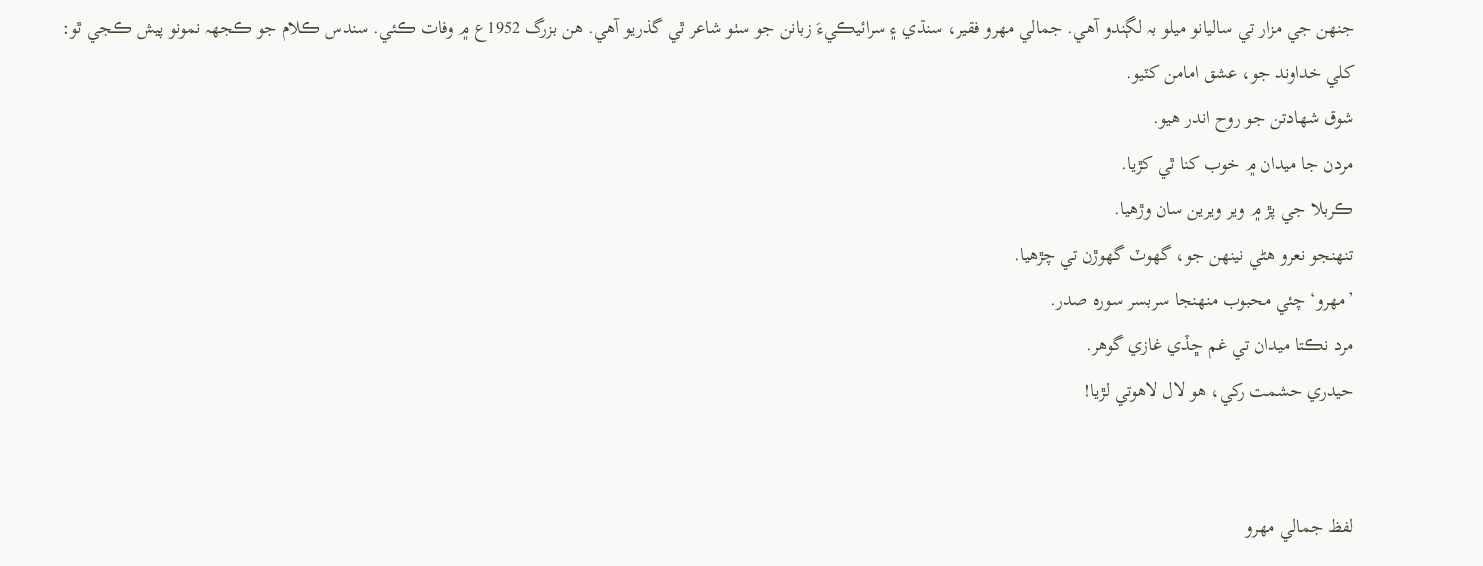جنهن جي مزار تي ساليانو ميلو بہ لڳندو آهي. جمالي مهرو فقير، سنڌي ۽ سرائيڪيءَ زبانن جو سٺو شاعر ٿي گذريو آهي. هن بزرگ 1952ع ۾ وفات ڪئي. سندس ڪلام جو ڪجهہ نمونو پيش ڪجي ٿو:
کلي خداوند جو، عشق امامن کٽيو.
شوق شهادتن جو روح اندر هيو.
مردن جا ميدان ۾ خوب کنا ٿي کڙيا.
ڪربلا جي پڙ ۾ وير ويرين سان وڙهيا.
تنهنجو نعرو هڻي نينھن جو، گهوٽ گهوڙن تي چڙهيا.
’مهرو‘ چئي محبوب منهنجا سربسر سوره صدر.
مرد نڪتا ميدان تي غم ڇڏي غازي گوهر.
حيدري حشمت رکي، هو لال لاهوتي لڙيا!


لفظ جمالي مهرو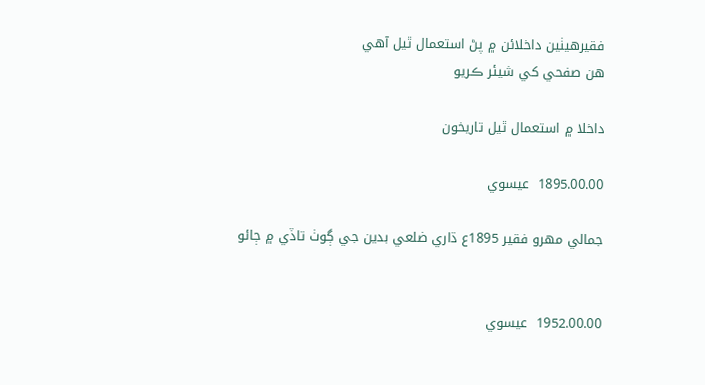فقيرھيٺين داخلائن ۾ پڻ استعمال ٿيل آھي
هن صفحي کي شيئر ڪريو

داخلا ۾ استعمال ٿيل تاريخون

1895.00.00  عيسوي

جمالي مهرو فقير 1895ع ڌاري ضلعي بدين جي ڳوٺ تاڏي ۾ ڄائو


1952.00.00  عيسوي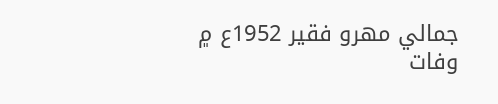جمالي مهرو فقير 1952ع ۾ وفات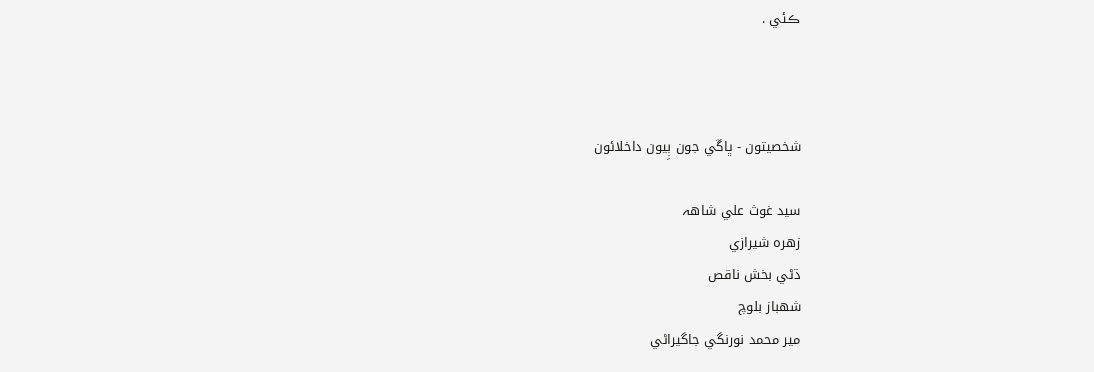ڪئي .



شخصيتون - ڀاڱي جون ٻِيون داخلائون

سيد غوث علي شاھہ
زھرہ شيرازي
ڌڻي بخش ناقص
شھباز بلوچ
مير محمد نورنگي جاگيراڻي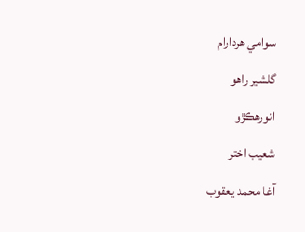سوامي هردارام
گلشير راهو
انورهڪڙو
شعيب اختر
آغا محمد يعقوب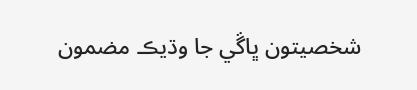شخصيتون ڀاڱي جا وڌيڪ مضمون